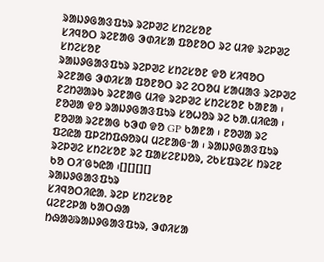ᱨᱟᱡᱽᱜᱟᱝᱯᱩᱨ ᱨᱮᱞᱣᱮ ᱥᱴᱮᱥᱚᱱ
ᱥᱤᱧᱚᱛ ᱨᱮᱱᱟᱜ ᱳᱰᱤᱥᱟ ᱯᱚᱱᱚᱛ ᱨᱮ ᱢᱤᱫ ᱨᱮᱞᱣᱮ ᱥᱴᱮᱥᱚᱱ
ᱨᱟᱡᱽᱜᱟᱝᱯᱩᱨ ᱨᱮᱞᱣᱮ ᱥᱴᱮᱥᱚᱱ ᱫᱚ ᱥᱤᱧᱚᱛ ᱨᱮᱱᱟᱜ ᱳᱰᱤᱥᱟ ᱯᱚᱱᱚᱛ ᱨᱮ ᱮᱛᱚᱢ ᱥᱟᱢᱟᱝ ᱨᱮᱞᱣᱮ ᱱᱮᱴᱣᱟᱨᱠ ᱨᱮᱱᱟᱜ ᱢᱤᱫ ᱨᱮᱞᱣᱮ ᱥᱴᱮᱥᱚᱱ ᱠᱟᱱᱟ ᱾ ᱱᱚᱣᱟ ᱫᱚ ᱨᱟᱡᱽᱜᱟᱝᱯᱩᱨ ᱥᱚᱦᱚᱨ ᱨᱮ ᱠᱟᱹᱢᱤᱭᱟ ᱾ ᱱᱚᱣᱟ ᱨᱮᱱᱟᱜ ᱠᱳᱰ ᱫᱚ GP ᱠᱟᱱᱟ ᱾ ᱱᱚᱣᱟ ᱨᱮ ᱯᱮᱭᱟ ᱯᱞᱮᱴᱯᱷᱚᱨᱢ ᱢᱮᱱᱟᱜᱼᱟ ᱾ ᱨᱟᱡᱽᱜᱟᱝᱯᱩᱨ ᱨᱮᱞᱣᱮ ᱥᱴᱮᱥᱚᱱ ᱨᱮ ᱯᱟᱥᱮᱱᱡᱚᱨ, ᱮᱠᱥᱯᱨᱮᱥ ᱴᱨᱮᱱ ᱠᱚ ᱛᱤᱸᱜᱩᱭᱟ ᱾[][][][]
ᱨᱟᱡᱽᱜᱟᱝᱯᱩᱨ
ᱥᱤᱧᱚᱛᱤᱭᱟᱹ ᱨᱮᱞ ᱥᱴᱮᱥᱚᱱ
ᱢᱮᱱᱮᱞᱟ ᱠᱟᱛᱷᱟ
ᱴᱷᱟᱶᱨᱟᱡᱽᱜᱟᱝᱯᱩᱨ, ᱳᱰᱤᱥᱟ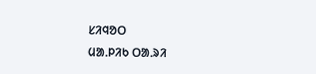ᱥᱤᱧᱚᱛ
ᱢᱟᱹᱞᱤᱠ ᱛᱟᱹᱨᱤ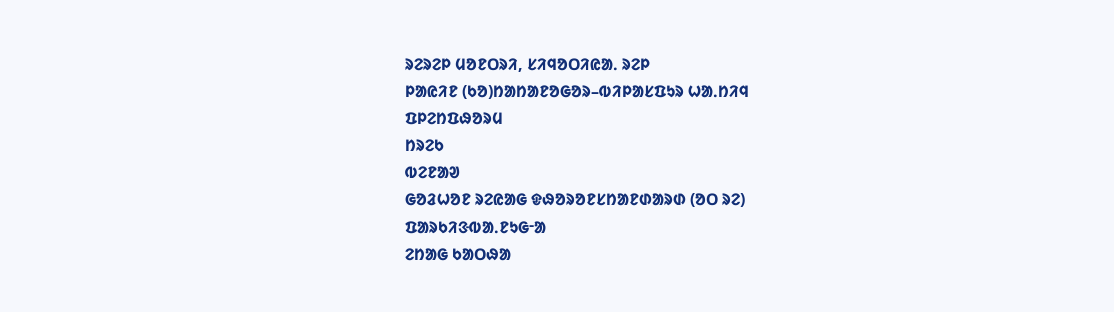ᱨᱮᱨᱮᱞ ᱢᱚᱱᱛᱨᱤ, ᱥᱤᱧᱚᱛᱤᱭᱟᱹ ᱨᱮᱞ
ᱞᱟᱭᱤᱱ (ᱠᱚ)ᱴᱟᱴᱟᱱᱚᱜᱚᱨ–ᱵᱤᱞᱟᱥᱯᱩᱨ ᱦᱟᱹᱴᱤᱧ
ᱯᱞᱮᱴᱯᱷᱚᱨᱢ
ᱴᱨᱮᱠ
ᱵᱮᱱᱟᱣ
ᱜᱚᱲᱦᱚᱱ ᱨᱮᱭᱟᱜ ᱫᱷᱚᱨᱚᱱᱥᱴᱟᱱᱰᱟᱨᱰ (ᱚᱛ ᱨᱮ)
ᱯᱟᱨᱠᱤᱝᱵᱟᱹᱱᱩᱜᱼᱟ
ᱮᱴᱟᱜ ᱠᱟᱛᱷᱟ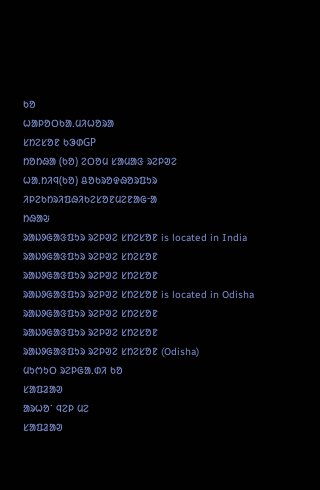ᱠᱚ
ᱦᱟᱞᱚᱛᱠᱟᱹᱢᱤᱦᱚᱨᱟ
ᱥᱴᱮᱥᱚᱱ ᱠᱳᱰGP
ᱴᱚᱴᱷᱟ (ᱠᱚ) ᱮᱛᱚᱢ ᱥᱟᱢᱟᱝ ᱨᱮᱞᱣᱮ
ᱦᱟᱹᱴᱤᱧ(ᱠᱚ) ᱪᱚᱠᱨᱚᱫᱷᱚᱨᱯᱩᱨ
ᱤᱞᱮᱠᱴᱨᱤᱯᱷᱤᱠᱮᱥᱚᱱᱢᱮᱱᱟᱜᱼᱟ
ᱴᱷᱟᱶ
ᱨᱟᱡᱽᱜᱟᱝᱯᱩᱨ ᱨᱮᱞᱣᱮ ᱥᱴᱮᱥᱚᱱ is located in India
ᱨᱟᱡᱽᱜᱟᱝᱯᱩᱨ ᱨᱮᱞᱣᱮ ᱥᱴᱮᱥᱚᱱ
ᱨᱟᱡᱽᱜᱟᱝᱯᱩᱨ ᱨᱮᱞᱣᱮ ᱥᱴᱮᱥᱚᱱ
ᱨᱟᱡᱽᱜᱟᱝᱯᱩᱨ ᱨᱮᱞᱣᱮ ᱥᱴᱮᱥᱚᱱ is located in Odisha
ᱨᱟᱡᱽᱜᱟᱝᱯᱩᱨ ᱨᱮᱞᱣᱮ ᱥᱴᱮᱥᱚᱱ
ᱨᱟᱡᱽᱜᱟᱝᱯᱩᱨ ᱨᱮᱞᱣᱮ ᱥᱴᱮᱥᱚᱱ
ᱨᱟᱡᱽᱜᱟᱝᱯᱩᱨ ᱨᱮᱞᱣᱮ ᱥᱴᱮᱥᱚᱱ (Odisha)
ᱢᱩᱬᱩᱛ ᱨᱮᱞᱜᱟᱹᱰᱤ ᱠᱚ
ᱥᱟᱯᱲᱟᱣ
ᱟᱨᱦᱚᱸ ᱧᱮᱞ ᱢᱮ
ᱥᱟᱯᱲᱟᱣ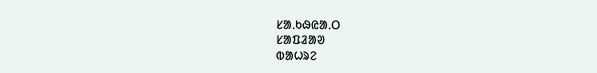ᱥᱟᱹᱠᱷᱭᱟᱹᱛ
ᱥᱟᱯᱲᱟᱣ
ᱵᱟᱦᱨᱮ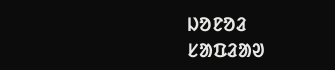ᱡᱚᱱᱚᱲ
ᱥᱟᱯᱲᱟᱣ